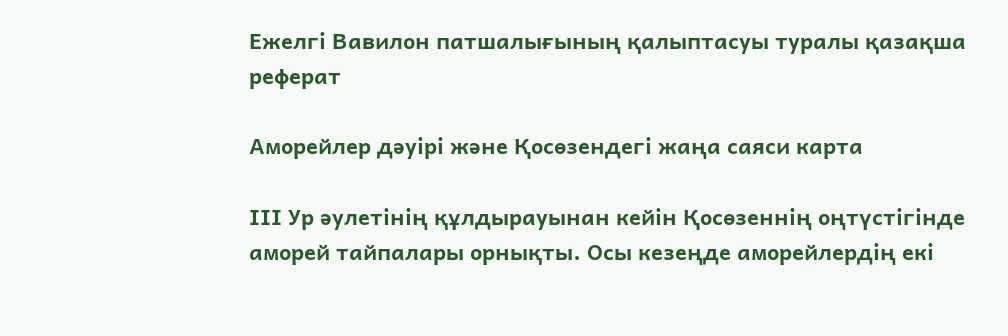Ежелгі Вавилон патшалығының қалыптасуы туралы қазақша реферат

Аморейлер дәуірі және Қосөзендегі жаңа саяси карта

ІІІ Ур әулетінің құлдырауынан кейін Қосөзеннің оңтүстігінде аморей тайпалары орнықты. Осы кезеңде аморейлердің екі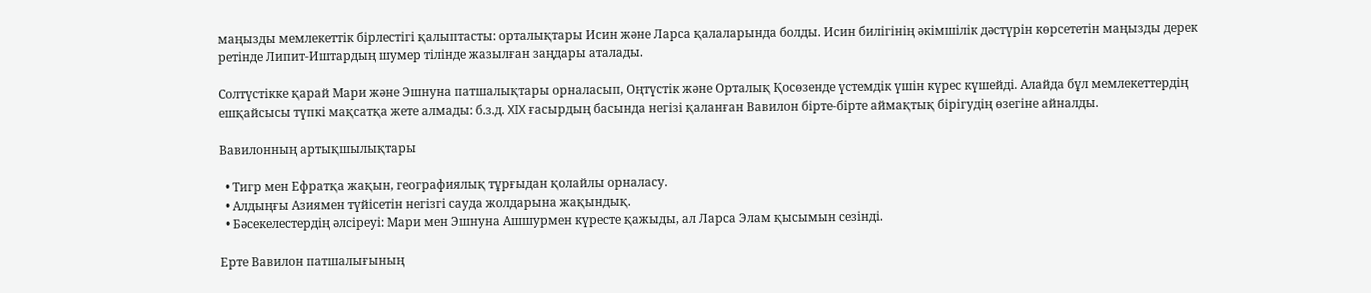маңызды мемлекеттік бірлестігі қалыптасты: орталықтары Исин және Ларса қалаларында болды. Исин билігінің әкімшілік дәстүрін көрсететін маңызды дерек ретінде Липит-Иштардың шумер тілінде жазылған заңдары аталады.

Солтүстікке қарай Мари және Эшнуна патшалықтары орналасып, Оңтүстік және Орталық Қосөзенде үстемдік үшін күрес күшейді. Алайда бұл мемлекеттердің ешқайсысы түпкі мақсатқа жете алмады: б.з.д. XIX ғасырдың басында негізі қаланған Вавилон бірте-бірте аймақтық бірігудің өзегіне айналды.

Вавилонның артықшылықтары

  • Тигр мен Ефратқа жақын, географиялық тұрғыдан қолайлы орналасу.
  • Алдыңғы Азиямен түйісетін негізгі сауда жолдарына жақындық.
  • Бәсекелестердің әлсіреуі: Мари мен Эшнуна Ашшурмен күресте қажыды, ал Ларса Элам қысымын сезінді.

Ерте Вавилон патшалығының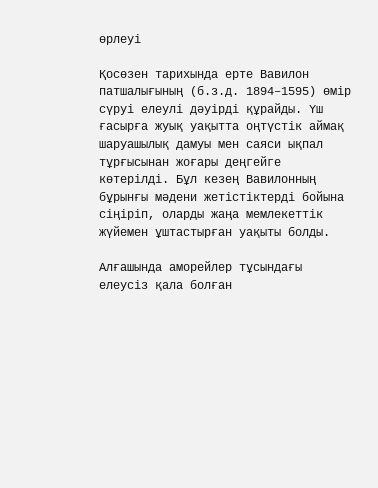өрлеуі

Қосөзен тарихында ерте Вавилон патшалығының (б.з.д. 1894–1595) өмір сүруі елеулі дәуірді құрайды. Үш ғасырға жуық уақытта оңтүстік аймақ шаруашылық дамуы мен саяси ықпал тұрғысынан жоғары деңгейге көтерілді. Бұл кезең Вавилонның бұрынғы мәдени жетістіктерді бойына сіңіріп, оларды жаңа мемлекеттік жүйемен ұштастырған уақыты болды.

Алғашында аморейлер тұсындағы елеусіз қала болған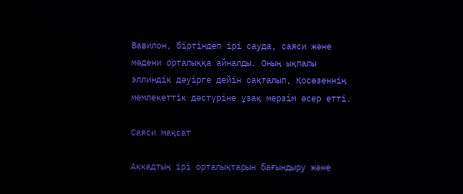Вавилон, біртіндеп ірі сауда, саяси және мәдени орталыққа айналды. Оның ықпалы эллиндік дәуірге дейін сақталып, Қосөзеннің мемлекеттік дәстүріне ұзақ мерзім әсер етті.

Саяси мақсат

Аккадтың ірі орталықтарын бағындыру және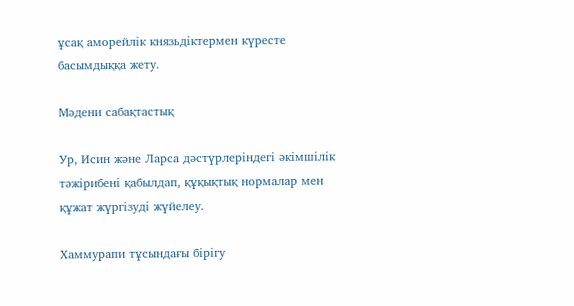ұсақ аморейлік князьдіктермен күресте басымдыққа жету.

Мәдени сабақтастық

Ур, Исин және Ларса дәстүрлеріндегі әкімшілік тәжірибені қабылдап, құқықтық нормалар мен құжат жүргізуді жүйелеу.

Хаммурапи тұсындағы бірігу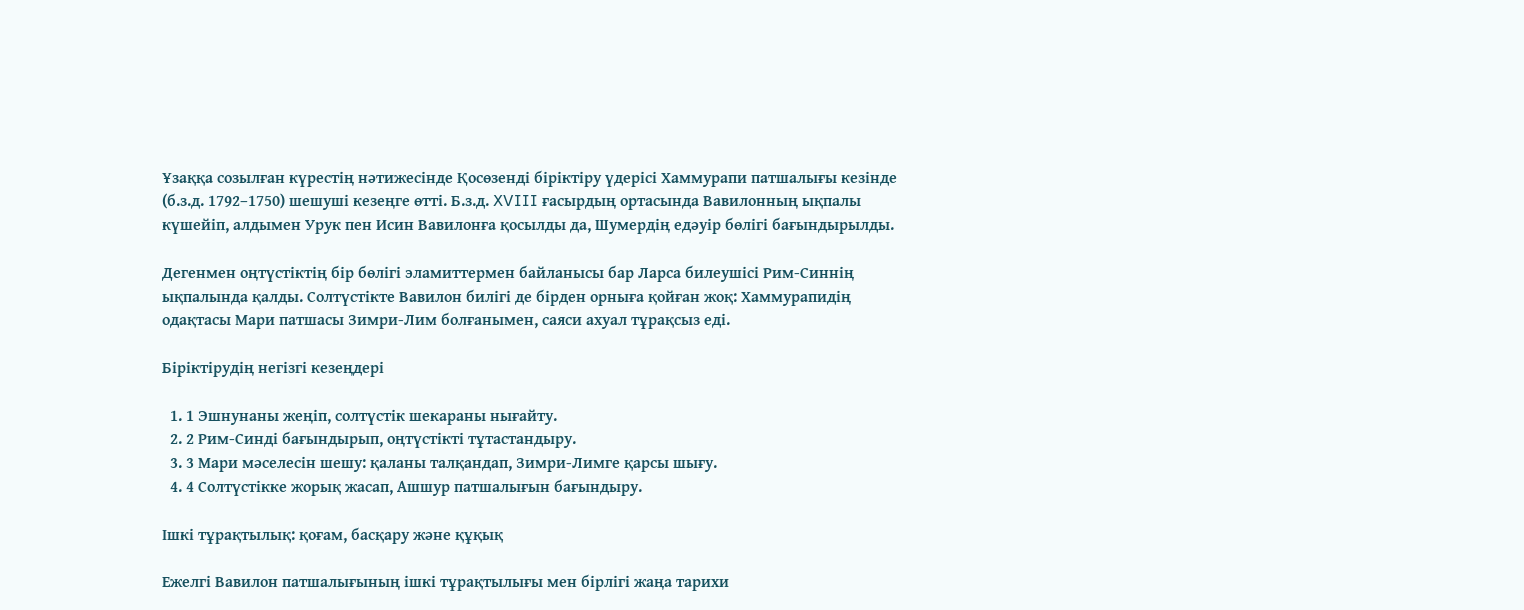Ұзаққа созылған күрестің нәтижесінде Қосөзенді біріктіру үдерісі Хаммурапи патшалығы кезінде (б.з.д. 1792–1750) шешуші кезеңге өтті. Б.з.д. XVIII ғасырдың ортасында Вавилонның ықпалы күшейіп, алдымен Урук пен Исин Вавилонға қосылды да, Шумердің едәуір бөлігі бағындырылды.

Дегенмен оңтүстіктің бір бөлігі эламиттермен байланысы бар Ларса билеушісі Рим-Синнің ықпалында қалды. Солтүстікте Вавилон билігі де бірден орныға қойған жоқ: Хаммурапидің одақтасы Мари патшасы Зимри-Лим болғанымен, саяси ахуал тұрақсыз еді.

Біріктірудің негізгі кезеңдері

  1. 1 Эшнунаны жеңіп, солтүстік шекараны нығайту.
  2. 2 Рим-Синді бағындырып, оңтүстікті тұтастандыру.
  3. 3 Мари мәселесін шешу: қаланы талқандап, Зимри-Лимге қарсы шығу.
  4. 4 Солтүстікке жорық жасап, Ашшур патшалығын бағындыру.

Ішкі тұрақтылық: қоғам, басқару және құқық

Ежелгі Вавилон патшалығының ішкі тұрақтылығы мен бірлігі жаңа тарихи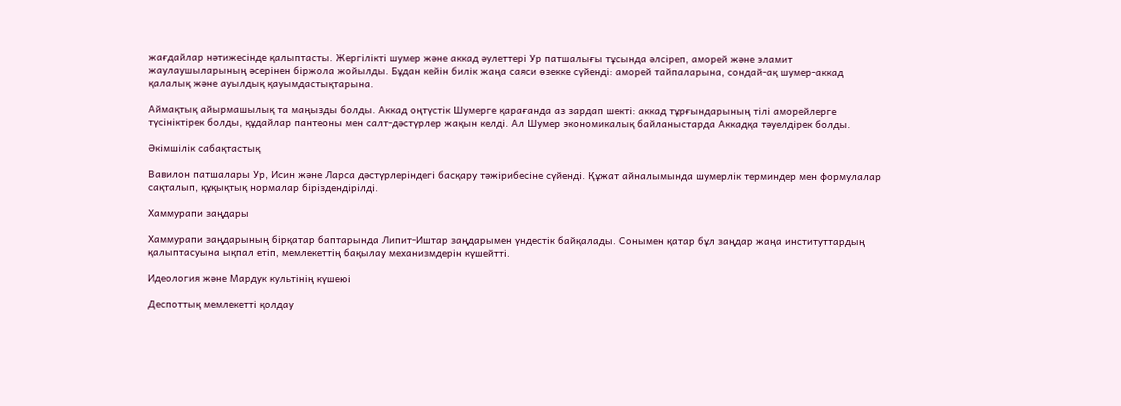жағдайлар нәтижесінде қалыптасты. Жергілікті шумер және аккад әулеттері Ур патшалығы тұсында әлсіреп, аморей және эламит жаулаушыларының әсерінен біржола жойылды. Бұдан кейін билік жаңа саяси өзекке сүйенді: аморей тайпаларына, сондай-ақ шумер-аккад қалалық және ауылдық қауымдастықтарына.

Аймақтық айырмашылық та маңызды болды. Аккад оңтүстік Шумерге қарағанда аз зардап шекті: аккад тұрғындарының тілі аморейлерге түсініктірек болды, құдайлар пантеоны мен салт-дәстүрлер жақын келді. Ал Шумер экономикалық байланыстарда Аккадқа тәуелдірек болды.

Әкімшілік сабақтастық

Вавилон патшалары Ур, Исин және Ларса дәстүрлеріндегі басқару тәжірибесіне сүйенді. Құжат айналымында шумерлік терминдер мен формулалар сақталып, құқықтық нормалар біріздендірілді.

Хаммурапи заңдары

Хаммурапи заңдарының бірқатар баптарында Липит-Иштар заңдарымен үндестік байқалады. Сонымен қатар бұл заңдар жаңа институттардың қалыптасуына ықпал етіп, мемлекеттің бақылау механизмдерін күшейтті.

Идеология және Мардук культінің күшеюі

Деспоттық мемлекетті қолдау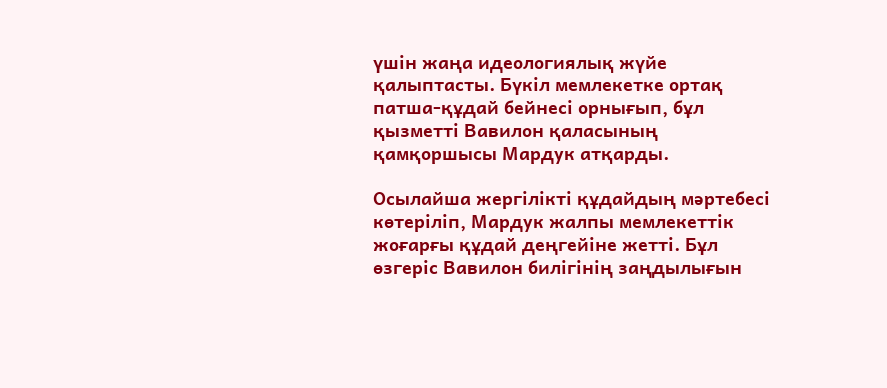үшін жаңа идеологиялық жүйе қалыптасты. Бүкіл мемлекетке ортақ патша-құдай бейнесі орнығып, бұл қызметті Вавилон қаласының қамқоршысы Мардук атқарды.

Осылайша жергілікті құдайдың мәртебесі көтеріліп, Мардук жалпы мемлекеттік жоғарғы құдай деңгейіне жетті. Бұл өзгеріс Вавилон билігінің заңдылығын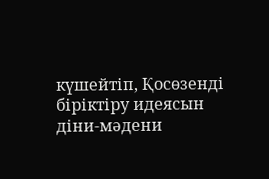күшейтіп, Қосөзенді біріктіру идеясын діни-мәдени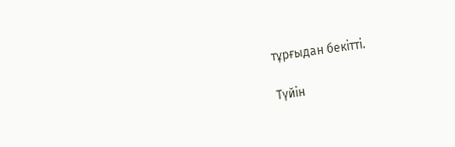тұрғыдан бекітті.

Түйін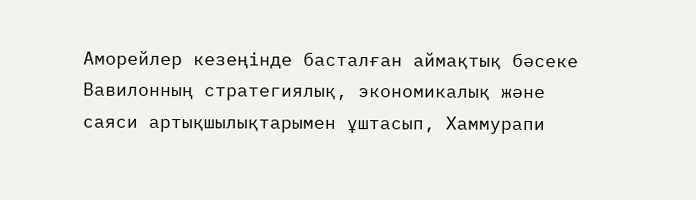Аморейлер кезеңінде басталған аймақтық бәсеке Вавилонның стратегиялық, экономикалық және саяси артықшылықтарымен ұштасып, Хаммурапи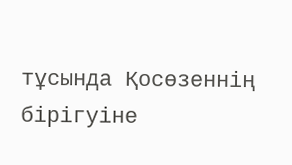тұсында Қосөзеннің бірігуіне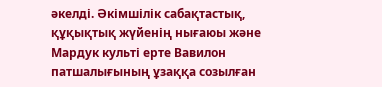әкелді. Әкімшілік сабақтастық, құқықтық жүйенің нығаюы және Мардук культі ерте Вавилон патшалығының ұзаққа созылған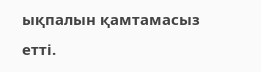ықпалын қамтамасыз етті.